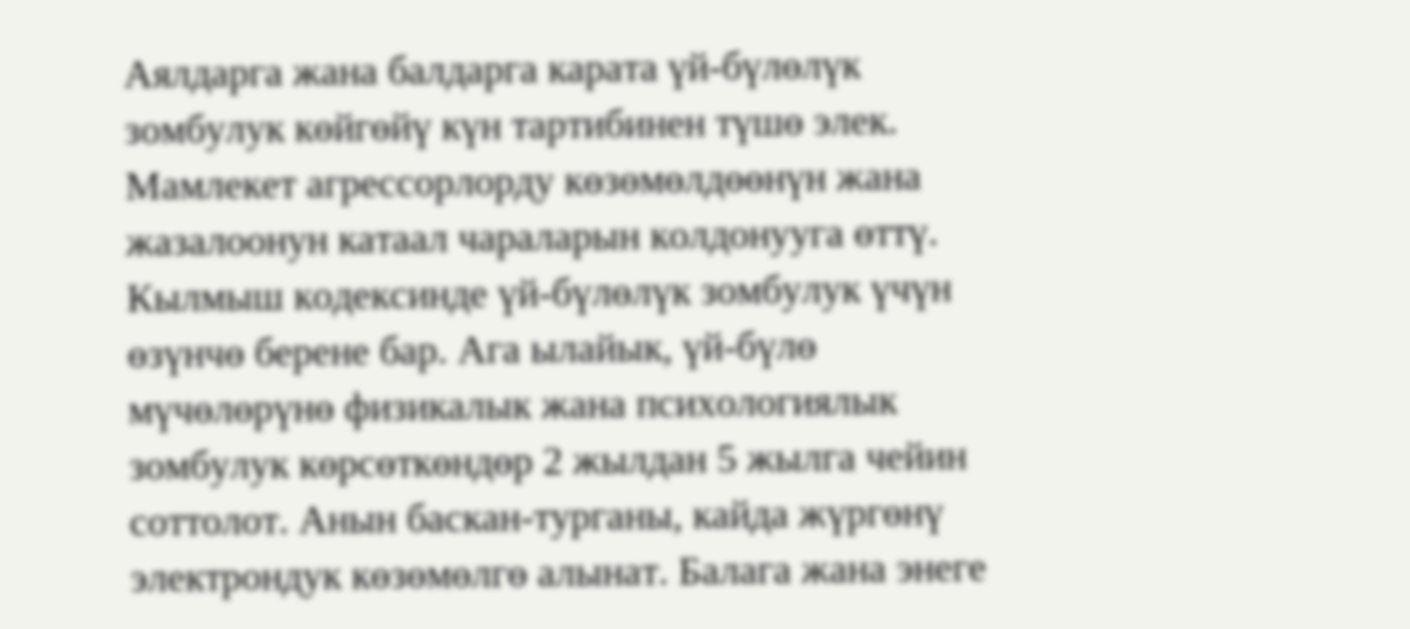Аялдарга жана балдарга карата үй-бүлөлүк зомбулук көйгөйү күн тартибинен түшө элек. Мамлекет агрессорлорду көзөмөлдөөнүн жана жазалоонун катаал чараларын колдонууга өттү. Кылмыш кодексинде үй-бүлөлүк зомбулук үчүн өзүнчө берене бар. Ага ылайык, үй-бүлө мүчөлөрүнө физикалык жана психологиялык зомбулук көрсөткөндөр 2 жылдан 5 жылга чейин соттолот. Анын баскан-турганы, кайда жүргөнү электрондук көзөмөлгө алынат. Балага жана энеге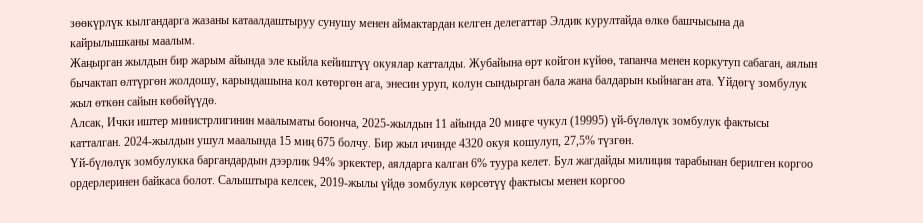зөөкүрлүк кылгандарга жазаны катаалдаштыруу сунушу менен аймактардан келген делегаттар Элдик курултайда өлкө башчысына да кайрылышканы маалым.
Жаңырган жылдын бир жарым айында эле кыйла кейиштүү окуялар катталды. Жубайына өрт койгон күйөө, тапанча менен коркутуп сабаган, аялын бычактап өлтүргөн жолдошу, карындашына кол көтөргөн ага, энесин уруп, колун сындырган бала жана балдарын кыйнаган ата. Үйдөгү зомбулук жыл өткөн сайын көбөйүүдө.
Алсак, Ички иштер министрлигинин маалыматы боюнча, 2025-жылдын 11 айында 20 миңге чукул (19995) үй-бүлөлүк зомбулук фактысы катталган. 2024-жылдын ушул маалында 15 миң 675 болчу. Бир жыл ичинде 4320 окуя кошулуп, 27,5% түзгөн.
Үй-бүлөлүк зомбулукка баргандардын дээрлик 94% эркектер, аялдарга калган 6% туура келет. Бул жагдайды милиция тарабынан берилген коргоо ордерлеринен байкаса болот. Салыштыра келсек, 2019-жылы үйдө зомбулук көрсөтүү фактысы менен коргоо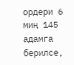ордери 6 миң 145 адамга берилсе,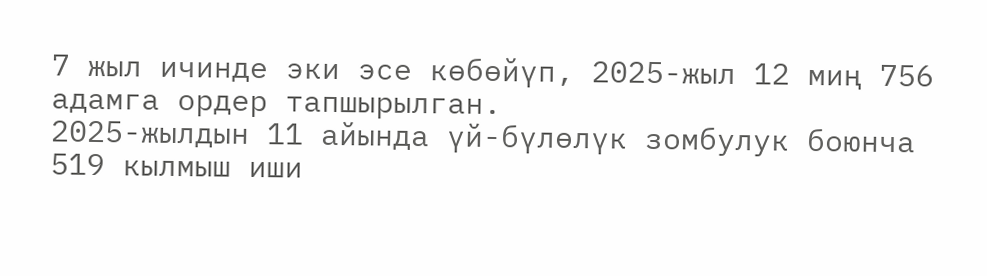7 жыл ичинде эки эсе көбөйүп, 2025-жыл 12 миң 756 адамга ордер тапшырылган.
2025-жылдын 11 айында үй-бүлөлүк зомбулук боюнча 519 кылмыш иши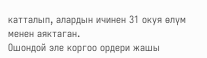катталып, алардын ичинен 31 окуя өлүм менен аяктаган.
Ошондой эле коргоо ордери жашы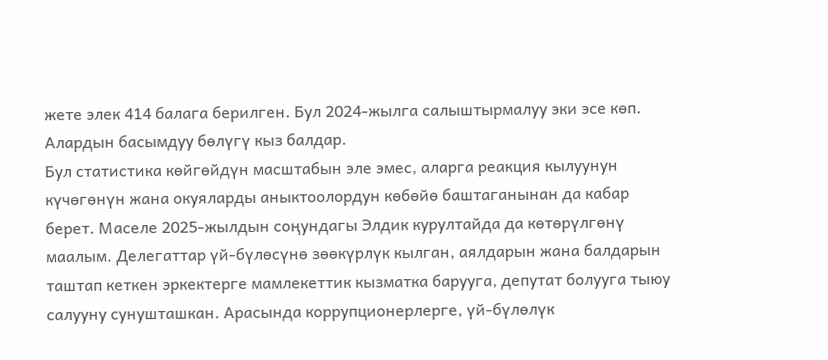жете элек 414 балага берилген. Бул 2024-жылга салыштырмалуу эки эсе көп. Алардын басымдуу бөлүгү кыз балдар.
Бул статистика көйгөйдүн масштабын эле эмес, аларга реакция кылуунун күчөгөнүн жана окуяларды аныктоолордун көбөйө баштаганынан да кабар берет. Маселе 2025-жылдын соңундагы Элдик курултайда да көтөрүлгөнү маалым. Делегаттар үй-бүлөсүнө зөөкүрлүк кылган, аялдарын жана балдарын таштап кеткен эркектерге мамлекеттик кызматка барууга, депутат болууга тыюу салууну сунушташкан. Арасында коррупционерлерге, үй-бүлөлүк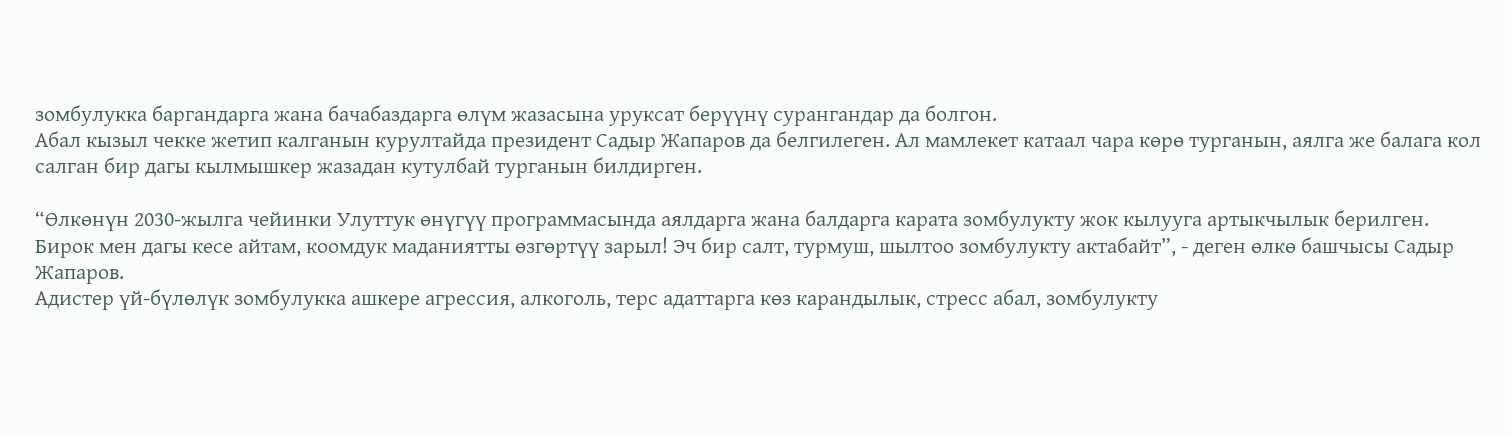зомбулукка баргандарга жана бачабаздарга өлүм жазасына уруксат берүүнү сурангандар да болгон.
Абал кызыл чекке жетип калганын курултайда президент Садыр Жапаров да белгилеген. Ал мамлекет катаал чара көрө турганын, аялга же балага кол салган бир дагы кылмышкер жазадан кутулбай турганын билдирген.

“Өлкөнүн 2030-жылга чейинки Улуттук өнүгүү программасында аялдарга жана балдарга карата зомбулукту жок кылууга артыкчылык берилген. Бирок мен дагы кесе айтам, коомдук маданиятты өзгөртүү зарыл! Эч бир салт, турмуш, шылтоо зомбулукту актабайт”, - деген өлкө башчысы Садыр Жапаров.
Адистер үй-бүлөлүк зомбулукка ашкере агрессия, алкоголь, терс адаттарга көз карандылык, стресс абал, зомбулукту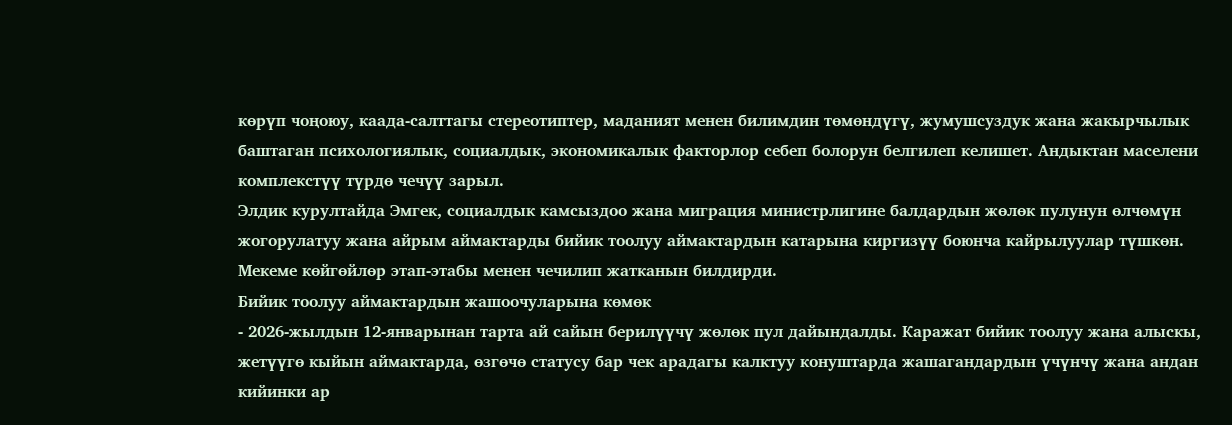көрүп чоңоюу, каада-салттагы стереотиптер, маданият менен билимдин төмөндүгү, жумушсуздук жана жакырчылык баштаган психологиялык, социалдык, экономикалык факторлор себеп болорун белгилеп келишет. Андыктан маселени комплекстүү түрдө чечүү зарыл.
Элдик курултайда Эмгек, социалдык камсыздоо жана миграция министрлигине балдардын жөлөк пулунун өлчөмүн жогорулатуу жана айрым аймактарды бийик тоолуу аймактардын катарына киргизүү боюнча кайрылуулар түшкөн. Мекеме көйгөйлөр этап-этабы менен чечилип жатканын билдирди.
Бийик тоолуу аймактардын жашоочуларына көмөк
- 2026-жылдын 12-январынан тарта ай сайын берилүүчү жөлөк пул дайындалды. Каражат бийик тоолуу жана алыскы, жетүүгө кыйын аймактарда, өзгөчө статусу бар чек арадагы калктуу конуштарда жашагандардын үчүнчү жана андан кийинки ар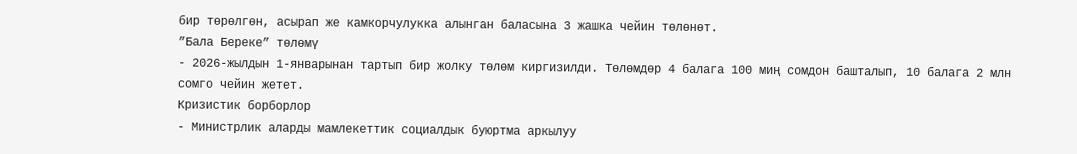бир төрөлгөн, асырап же камкорчулукка алынган баласына 3 жашка чейин төлөнөт.
”Бала Береке” төлөмү
- 2026-жылдын 1-январынан тартып бир жолку төлөм киргизилди. Төлөмдөр 4 балага 100 миң сомдон башталып, 10 балага 2 млн сомго чейин жетет.
Кризистик борборлор
- Министрлик аларды мамлекеттик социалдык буюртма аркылуу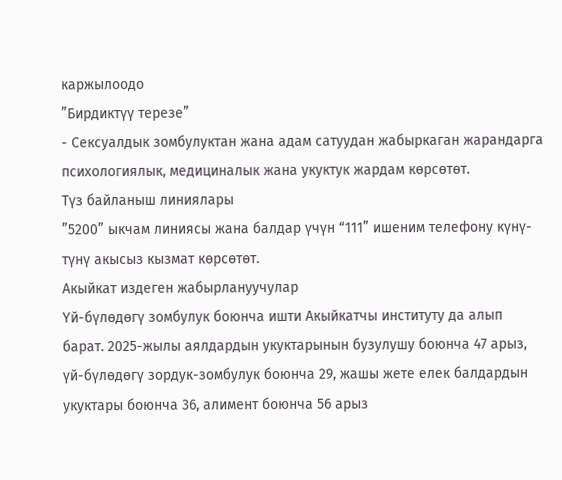каржылоодо
”Бирдиктүү терезе”
- Сексуалдык зомбулуктан жана адам сатуудан жабыркаган жарандарга психологиялык, медициналык жана укуктук жардам көрсөтөт.
Түз байланыш линиялары
”5200” ыкчам линиясы жана балдар үчүн “111” ишеним телефону күнү-түнү акысыз кызмат көрсөтөт.
Акыйкат издеген жабырлануучулар
Үй-бүлөдөгү зомбулук боюнча ишти Акыйкатчы институту да алып барат. 2025-жылы аялдардын укуктарынын бузулушу боюнча 47 арыз, үй-бүлөдөгү зордук-зомбулук боюнча 29, жашы жете елек балдардын укуктары боюнча 36, алимент боюнча 56 арыз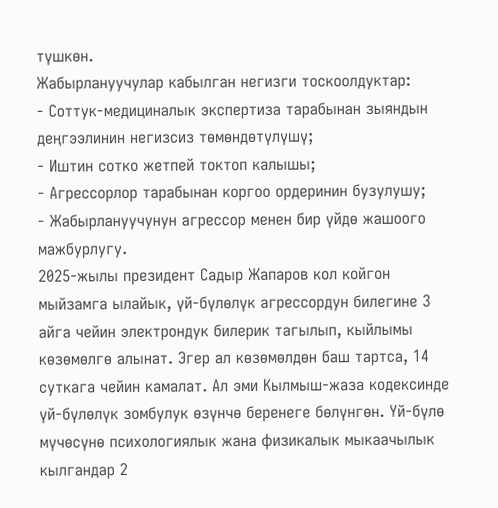түшкөн.
Жабырлануучулар кабылган негизги тоскоолдуктар:
- Соттук-медициналык экспертиза тарабынан зыяндын деңгээлинин негизсиз төмөндөтүлүшү;
- Иштин сотко жетпей токтоп калышы;
- Агрессорлор тарабынан коргоо ордеринин бузулушу;
- Жабырлануучунун агрессор менен бир үйдө жашоого мажбурлугу.
2025-жылы президент Садыр Жапаров кол койгон мыйзамга ылайык, үй-бүлөлүк агрессордун билегине 3 айга чейин электрондук билерик тагылып, кыйлымы көзөмөлгө алынат. Эгер ал көзөмөлдөн баш тартса, 14 суткага чейин камалат. Ал эми Кылмыш-жаза кодексинде үй-бүлөлүк зомбулук өзүнчө беренеге бөлүнгөн. Үй-бүлө мүчөсүнө психологиялык жана физикалык мыкаачылык кылгандар 2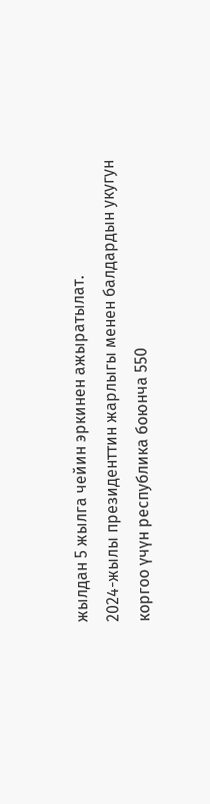жылдан 5 жылга чейин эркинен ажыратылат.
2024-жылы президенттин жарлыгы менен балдардын укугун коргоо үчүн республика боюнча 550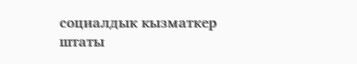социалдык кызматкер штаты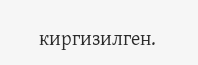киргизилген.